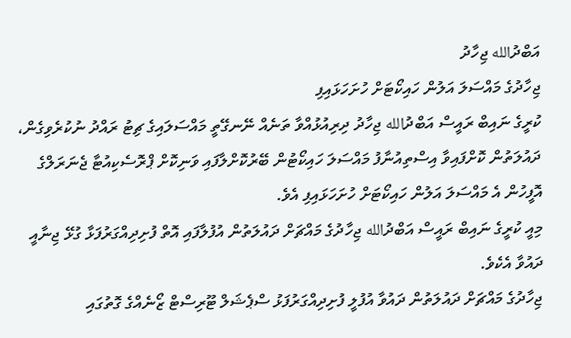އަބްދުالله ޖިހާދު
ޖިހާދުގެ މައްސަލަ އަލުން ހައިކޯޓަށް ހުށަހަޅައިފި
ކުރީގެ ނައިބް ރައީސް އަބްދުالله ޖިހާދު ދިރިއުޅުއްވާ ތަނެއް ނޭނގޭތީ މައްސަލައިގެ ޗިޓު ރައްދު ނުކުރެވިގެން، ދައުލަތުން ކޮށްފައިވާ އިސްތިއުނާފު މައްސަލަ ހައިކޯޓުން ބޭރުކޮށްލާފައި ވަނިކޮށް ޕްރޮސެކިއުޓާ ޖެނަރަލްގެ އޮފީހުން އެ މައްސަލަ އަލުން ހައިކޯޓަށް ހުށަހަޅައިފި އެވެ.
މިއީ ކުރީގެ ނައިބް ރައީސް އަބްދުالله ޖިހާދުގެ މައްޗަށް ދައުލަތުން އުފުލާފައި އޮތް ފުށިދިއްގަރުފަޅާ ގުޅޭ ޖިނާއީ ދައުވާ އެކެވެ.
ޖިހާދުގެ މައްޗަށް ދައުލަތުން ދައުވާ އުފުލީ ފުށިދިއްގަރުފަޅު ސްޕެޝަލް ޓޫރިސްޓް ޒޯނެއްގެ ގޮތުގައި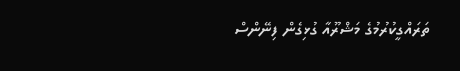ތަރައްގީކުރުމުގެ މަޝްރޫއާ ގުޅިގެން ފިނޭންސް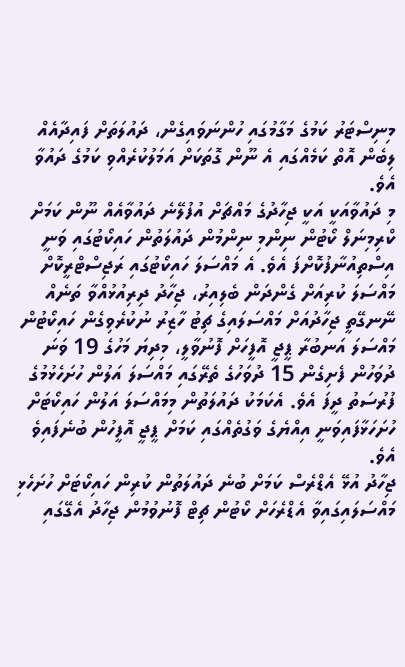މިނިސްޓަރު ކަމުގެ މަގާމުގައި ހުންނަވައިގެން، ދައުލަތަށް ފައިދާއެއް ލިބެން އޮތް ކަމެއްގައި އެ ނޫން ގޮތަކަށް އަމަލުކުރެއްވި ކަމުގެ ދައުވާ އެވެ.
މި ދައުވާއަކީ އަކީ ޖިހާދުގެ މައްޗަށް އުފުލޭނެ ދައުވާއެއް ނޫން ކަމަށް ކްރިމިނަލް ކޯޓުން ނިންމި ނިންމުން ދައުލަތުން ހައިކޯޓުގައި ވަނީ އިސްތިއުނާފުކޮށްފަ އެވެ. އެ މައްސަލަ ހައިކޯޓުގައި ރަޖިސްޓްރީކޮށް މައްސަލަ ކުރިއަށް ގެންދަން ބެލިއިރު، ޖިހާދު ދިރިއުޅުއްވާ ތަނެއް ނޭނގޭތީ ޖިހާދުއަށް މައްސަލައިގެ ޗިޓު ހާޒިރު ނުކުރެވިގެން ހައިކޯޓުން މައްސަލަ އަނބުރާ ޕީޖީ އޮފީހަށް ފޮނުވާލީ، މިދިޔަ މަހުގެ 19 ވަނަ ދުވަހުން ފެށިގެން 15 ދުވަހުގެ ތެރޭގައި މައްސަލަ އަލުން ހުށަހެޅުމުގެ ފުރުސަތު ދީފަ އެވެ. އެކަމަކު ދައުލަތުން މިމައްސަލަ އަލުން ހައިކޯޓަށް ހުށަހަޅާފައިވަނީ އިއްޔެގެ ވަގުތެއްގައި ކަމަށް ޕީޖީ އޮފީހުން ބުނެފައިވެ އެވެ.
ޖިހާދު އުޅޭ އެޑްރެސް ކަމަށް ބުނެ ދައުލަތުން ކުރިން ހައިކޯޓަށް ހުށަހެޅި މައްސަލައިގައިވާ އެޑްރެހަށް ކޯޓުން ޗިޓް ފޮނުވުމުން ޖިހާދު އެގޭގައި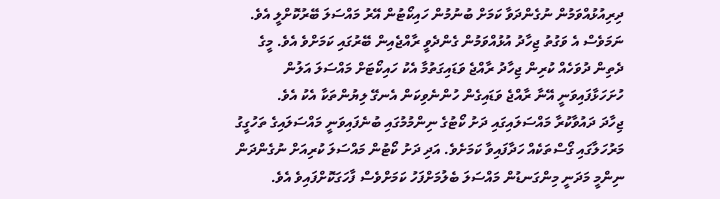ދިރިއުޅުއްވަމުން ނުގެންދަވާ ކަމަށް ބުނުމުން ހައިކޯޓުން އޭރު މައްސަލަ ބޭރުކޮށްލީ އެވެ. ނަމަވެސް އެ ވަގުތު ޖިހާދު އުޅުއްވަމުން ގެންދެވީ ރާއްޖެއިން ބޭރުގައި ކަމަށްވެ އެވެ. މީގެ ދެތިން ދުވަހެއް ކުރިން ޖިހާދު ރާއްޖެ ވަޑައިގަތުމާ އެކު ހައިކޯޓަށް މައްސަލަ އަލުން ހުށަހަޅާފައިވަނީ އޭނާ ރާއްޖެ ވަޑައިގެން ހުންނެވިކަން އެނގޭ ލިޔުންތަކާ އެކު އެވެ.
ޖިހާދަ ދައުވާކުރާ މައްސަލައިގައި ދަށު ކޯޓުގެ ނިންމުމުގައި ބުނެފައިވަނީ މައްސަލައިގެ ތަހުގީގު މަރުހަލާގައި ގޯސްތަކެއް ހަދާފައިވާ ކަމަށެވެ. އަދި ދަށު ކޯޓުން މައްސަލަ ކުރިއަށް ނުގެންދަން ނިންމީ މަދަނީ މިންގަނޑުން މައްސަލަ ބެލުމަށްފަހު ކަމަށްވެސް ފާހަގަކޮށްފައިވެ އެވެ.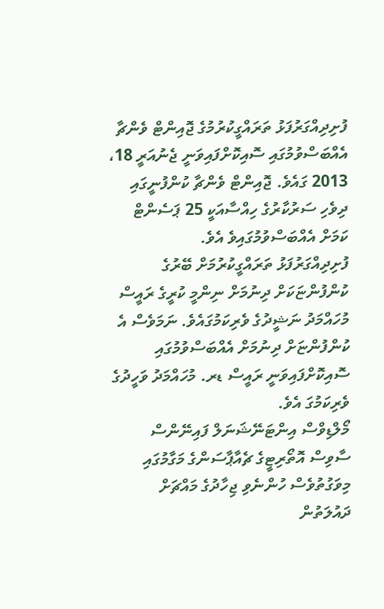ފުށިދިއްގަރުފަޅު ތަރައްގީކުރުމުގެ ޖޮއިންޓް ވެންޗާ އެއްބަސްވުމުގައި ސޮއިކޮށްފައިވަނީ ޖެނުއަރީ 18، 2013 ގައެވެ. ޖޮއިންޓް ވެންޗާ ކުންފުނީގައި ދިވެހި ސަރުކާރުގެ ހިއްސާއަކީ 25 ޕަސެންޓް ކަމަށް އެއްބަސްވުމުގައިވެ އެވެ.
ފުށިދިއްގަރުފަޅު ތަރައްގީކުރުމަށް ބޭރުގެ ކުންފުންޏަކަށް ދިނުމަށް ނިންމީ ކުރީގެ ރައީސް މުހައްމަދު ނަޝީދުގެ ވެރިކަމުގައެވެ. ނަމަވެސް އެ ކުންފުންޏަށް ދިނުމަށް އެއްބަސްވުމުގައި ސޮއިކޮށްފައިވަނީ ރައީސް ޑރ. މުހައްމަދު ވަހީދުގެ ވެރިކަމުގަ އެވެ.
މޯލްޑިވްސް އިންޓަނޭޝަނަލް ފައިނޭންސް ސާވިސް އޮތޯރިޓީގެ ޗެއާޕާސަންގެ މަގާމުގައި މިވަގުތުވެސް ހުންނެވި ޖިހާދުގެ މައްޗަށް ދައުލަތުން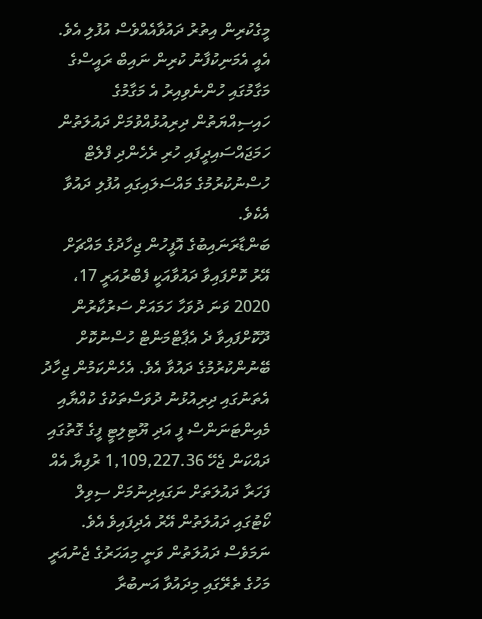މީގެކުރިން އިތުރު ދައުވާއެއްވެސް އުފުލި އެވެ. އެއީ އެމަނިކުފާނު ކުރިން ނައިބް ރައީސްގެ މަގާމުގައި ހުންނެވިއިރު އެ މަގާމުގެ ހައިސިއްޔަތުން ދިރިއުޅުއްވުމަށް ދައުލަތުން ހަމަޖައްސައިދީފައި ހުރި ރެހެންދި ފްލެޓް ހުސްނުކުރުމުގެ މައްސަލައިގައި އުފުލި ދައުވާ އެކެވެ.
ބަންޑާރަނައިބުގެ އޮފީހުން ޖިހާދުގެ މައްޗަށް އޭރު ކޮށްފައިވާ ދައުވާއަކީ ފެބްރުއަރީ 17، 2020 ވަނަ ދުވަހާ ހަމައަށް ސަރުކާރުން ދޫކޮށްފައިވާ ދެ އެޕާޓްމަންޓް ހުސްނުކޮށް ބޭނުންކުރުމުގެ ދައުވާ އެވެ. އެހެންކަމުން ޖިހާދު އެތަނުގައި ދިރިއުޅުނު ދުވަސްތަކުގެ ކުއްޔާއި މެއިންޓަނަންސް ފީ އަދި ޔޫޓިލިޓީ ފީގެ ގޮތުގައި ދައްކަން ޖެހޭ 1,109,227.36 ރުފިޔާ އެއް ފަހަރާ ދައުލަތަށް ނަގައިދިނުމަށް ސިވިލް ކޯޓުގައި ދައުލަތުން އޭރު އެދިފައިވެ އެވެ. ނަމަވެސް ދައުލަތުން ވަނީ މިއަހަރުގެ ޖެނުއަރީ މަހުގެ ތެރޭގައި މިދައުވާ އަނބުރާ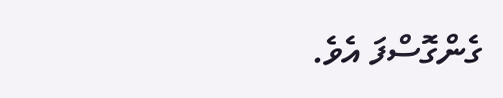ގެންގޮސްފަ އެވެ.